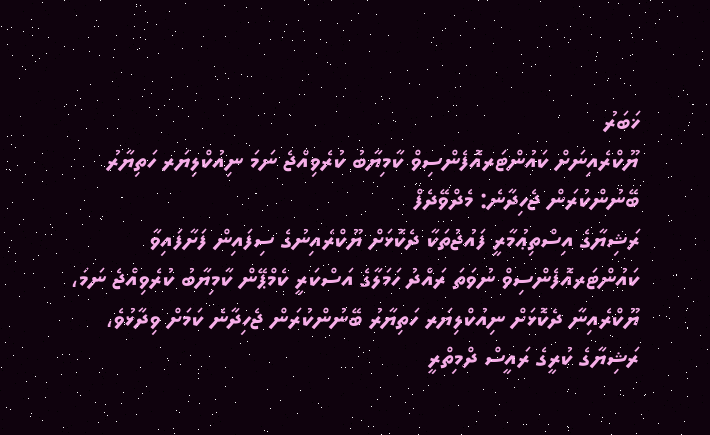ޚަބަރު
ޔޫކްރެއިނަށް ކައުންޓަރއޮފެންސިވް ކާމިޔާބު ކުރެވިއްޖެ ނަމަ ނިއުކްލިޔަރ ހަތިޔާރު ބޭނުންކުރަން ޖެހިދާނެ: މެދްވޭދެފް
ރަޝިޔާގެ އިސްތިޢުމާރީ ފައުޖުތަކާ ދެކޮޅަށް ޔޫކްރެއިނުގެ ސިފައިން ފަށާފައިވާ ކައުންޓަރއޮފެންސިވް ނުވަތަ ރައްދު ހަމަލާގެ އަސްކަރީ ކެމްޕޭން ކާމިޔާބު ކުރެވިއްޖެ ނަމަ، ޔޫކްރެއިނާ ދެކޮޅަށް ނިއުކްލިޔަރ ހަތިޔާރު ބޭނުންކުރަން ޖެހިދާނެ ކަމަށް ވިދާޅުވެ، ރަޝިޔާގެ ކުރީގެ ރައީސް ދްމިތްރީ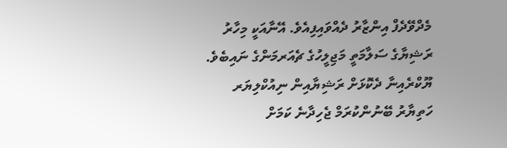މެދްވޭދެފް އިންޒާރު ދެއްވައިފިއެވެ. އޭނާއަކީ މިހާރު ރަޝިޔާގެ ސަލާމަތީ މަޖިލީހުގެ ޗެއަރމަންގެ ނައިބެވެ.
ޔޫކްރެއިނާ ދެކޮޅަށް ރަޝިޔާއިން ނިއުކްލިޔަރ ހަތިޔާރު ބޭނުންކުރަމް ޖެހިދާނެ ކަމަށް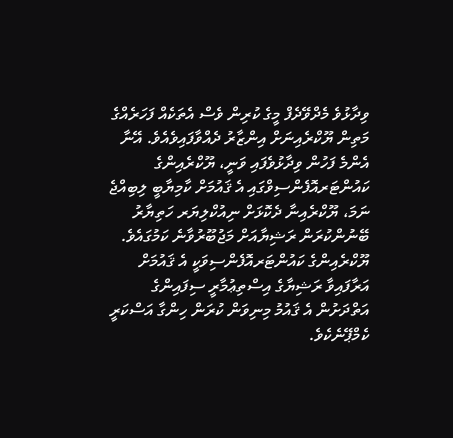ވިދާޅުވެ މެދްވޭދެފް މީގެ ކުރިން ވެސް އެތަކެއް ފަހަރެއްގެ މަތިން ޔޫކްރެއިނަށް އިންޒާރު ދެއްވާފައިވެއެވެ. އޭނާ އެންމެ ފަހުން ވިދާޅުވެފައި ވަނީ، ޔޫކްރެއިންގެ ކައުންޓަރއޮފެންސިވްގައި އެ ޤައުމަށް ކާމިޔާބީ ލިބިއްޖެ ނަމަ، ޔޫކްރެއިނާ ދެކޮޅަށް ނިއުކްލިޔަރ ހަތިޔާރު ބޭނުންކުރަން ރަޝިޔާއަށް މަޖުބޫރުވާނެ ކަމުގައެވެ.
ޔޫކްރެއިންގެ ކައުންޓަރއޮފެންސިވަކީ އެ ޤައުމަށް އަރާފައިވާ ރަޝިޔާގެ އިސްތިޢުމާރީ ސިފައިންގެ އަތްދަށުން އެ ޤައުމު މިނިވަން ކުރަން ހިންގާ އަސްކަރީ ކެމްޕޭނެކެވެ.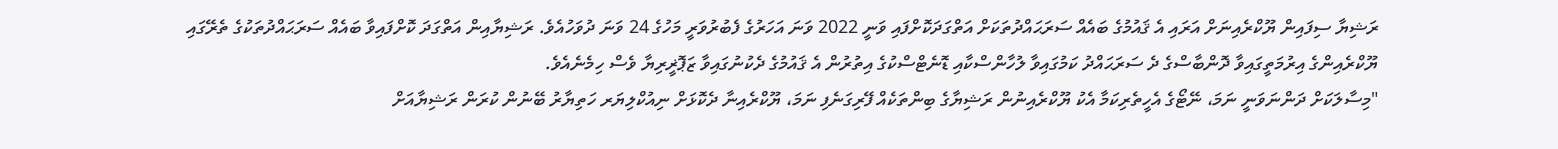ރަޝިޔާ ސިފައިން ޔޫކްރެއިނަށް އަރައި އެ ޤައުމުގެ ބައެއް ސަރަޙައްދުތަކަށް އަތްގަދަކޮށްފައި ވަނީ 2022 ވަނަ އަހަރުގެ ފެބުރުވަރީ މަހުގެ 24 ވަނަ ދުވަހުއެވެ. ރަޝިޔާއިން އަތްގަދަ ކޮށްފައިވާ ބައެއް ސަރަޙައްދުތަކުގެ ތެރޭގައި ޔޫކްރެއިންގެ އިރުމަތީގައިވާ ދޮންބާސްގެ ދެ ސަރަޙައްދު ކަމުގައިވާ ލުހާންސްކާއި ޑޮނެޓްސްކުގެ އިތުރުން އެ ޤައުމުގެ ދެކުނުގައިވާ ޒަޕޮޜީރިޔާ ވެސް ހިމެނެއެވެ.
"މިސާލަކަށް ދަންނަވަނީ ނަމަ، ނޭޓޯގެ އެހީތެރިކަމާ އެކު ޔޫކްރެއިނުން ރަޝިޔާގެ ބިންތަކެއް ފޭރިގަނެފި ނަމަ، ޔޫކްރެއިނާ ދެކޮޅަށް ނިއުކްލިޔަރ ހަތިޔާރު ބޭނުން ކުރަން ރަޝިޔާއަށް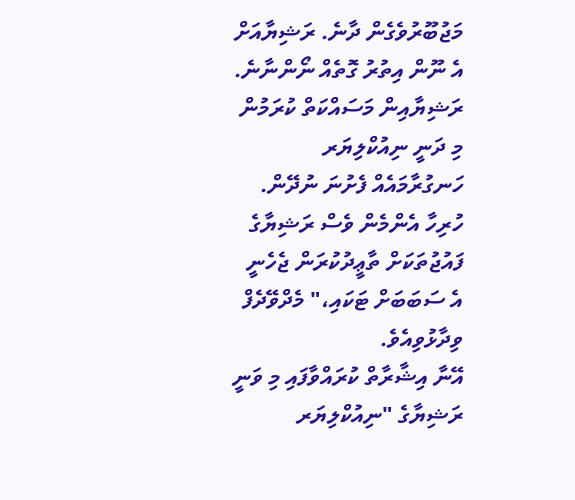މަޖުބޫރުވެގެން ދާނެ. ރަޝިޔާއަށް އެ ނޫން އިތުރު ގޮތެއް ނޯންނާނެ. ރަޝިޔާއިން މަސައްކަތް ކުރަމުން މި ދަނީ ނިއުކްލިޔަރ ހަނގުރާމައެއް ފެށުނަ ނުދޭން. ހުރިހާ އެންމެން ވެސް ރަޝިޔާގެ ފައުޖުތަކަށް ތާޢީދުކުރަން ޖެހެނީ އެ ސަބަބަށް ޓަކައި،" މެދްވޭދެފް ވިދާޅުވިއެވެ.
އޭނާ އިޝާރާތް ކުރައްވާފައި މި ވަނީ ރަޝިޔާގެ "ނިއުކްލިޔަރ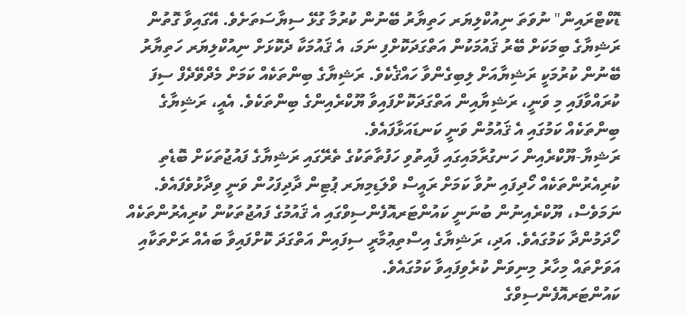ޑޮކްޓްރައިން" ނުވަތަ ނިއުކްލިޔަރ ހަތިޔާރު ބޭނުން ކުރުމާ ގުޅޭ ސިޔާސަތަށެވެ. އޭގައިވާ ގޮތުން ރަޝިޔާގެ ބިމަކަށް ބޭރު ޤައުމަކުން އަތްގަދަކޮށްފި ނަމަ، އެ ޤައުމަކާ ދެކޮޅަށް ނިއުކްލިޔަރ ހަތިޔާރު ބޭނުން ކުރުމަކީ ރަޝިޔާއަށް ލިބިގެންވާ ހައްޤެކެވެ. ރަޝިޔާގެ ބިންތަކެއް ކަމަށް މެދްވޭދެފް ސިފަ ކުރައްވާފައި މި ވަނީ، ރަޝިޔާއިން އަތްގަދަކޮށްފައިވާ ޔޫކްރެއިންގެ ބިންތަކެވެ. އެއީ، ރަޝިޔާގެ ބިންތަކެއް ކަމުގައި އެ ޤައުމުން ވަނީ ކަނޑައަޅާފައެވެ.
ރަޝިޔާ-ޔޫކްރެއިން ހަނގުރާމައިގައި ފާއިތުވި ހަފުތާތަކުގެ ތެރޭގައި ރަޝިޔާގެ ފައުޖުތަކަށް ބޮޑެތި ކުރިއެރުންތަކެއް ހޯދިފައި ނުވާ ކަމަށް ރައީސް ވްލަޑިމިޔަރ ޕުޓިން ދާދިފަހުން ވަނީ ވިދާޅުވެފައެވެ. ނަމަވެސް، ޔޫކްރެއިނުން ބުނަނީ ކައުންޓަރއޮފެންސިވްގައި އެ ޤައުމުގެ ފައުޖުތަކުން ކުރިއެރުންތަކެއް ހޯދަމުންދާ ކަމުގައެވެ. އަދި، ރަޝިޔާގެ އިސްތިޢުމާރީ ސިފައިން އަތްގަދަ ކޮށްފައިވާ ބައެއް ރަށްތަކާއި އަވަށްތައް މިހާރު މިނިވަން ކުރެވިފައިވާ ކަމުގައެވެ.
ކައުންޓަރއޮފެންސިވްގެ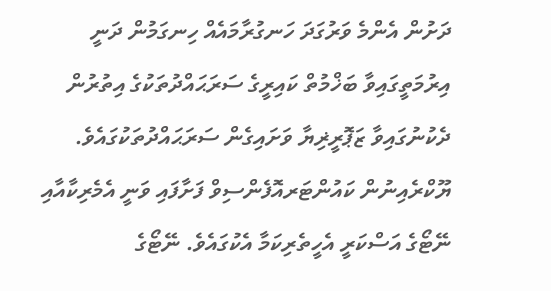ދަށުން އެންމެ ވަރުގަދަ ހަނގުރާމައެއް ހިނގަމުން ދަނީ އިރުމަތީގައިވާ ބަޚްމުތް ކައިރީގެ ސަރަޙައްދުތަކުގެ އިތުރުން ދެކުނުގައިވާ ޒަޕޮރީޜިޔާ ވަށައިގެން ސަރަޙައްދުތަކުގައެވެ. ޔޫކްރެއިނުން ކައުންޓަރއޮފެންސިވް ފަށާފައި ވަނީ އެމެރިކާއާއި ނޭޓޯގެ އަސްކަރީ އެހީތެރިކަމާ އެކުގައެވެ. ނޭޓޯގެ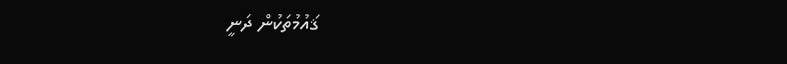ޤައުމުތަކުން ދަނީ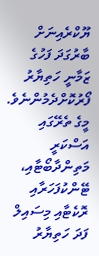ޔޫކްރެއިނަށް ބާރުގަދަ ފަހުގެ ޒަމާނީ ހަތިޔާރު ފޯރުކޮށްދެމުންނެވެ. މީގެ ތެރޭގައި އަސްކަރީ މަތިންދާބޯޓާއި، ޓޭންކުފަހަރާއި ރޮކެޓާއި މިސައިލް ފަދަ ހަތިޔާރު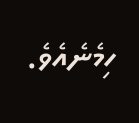ހިމެނެއެވެ.